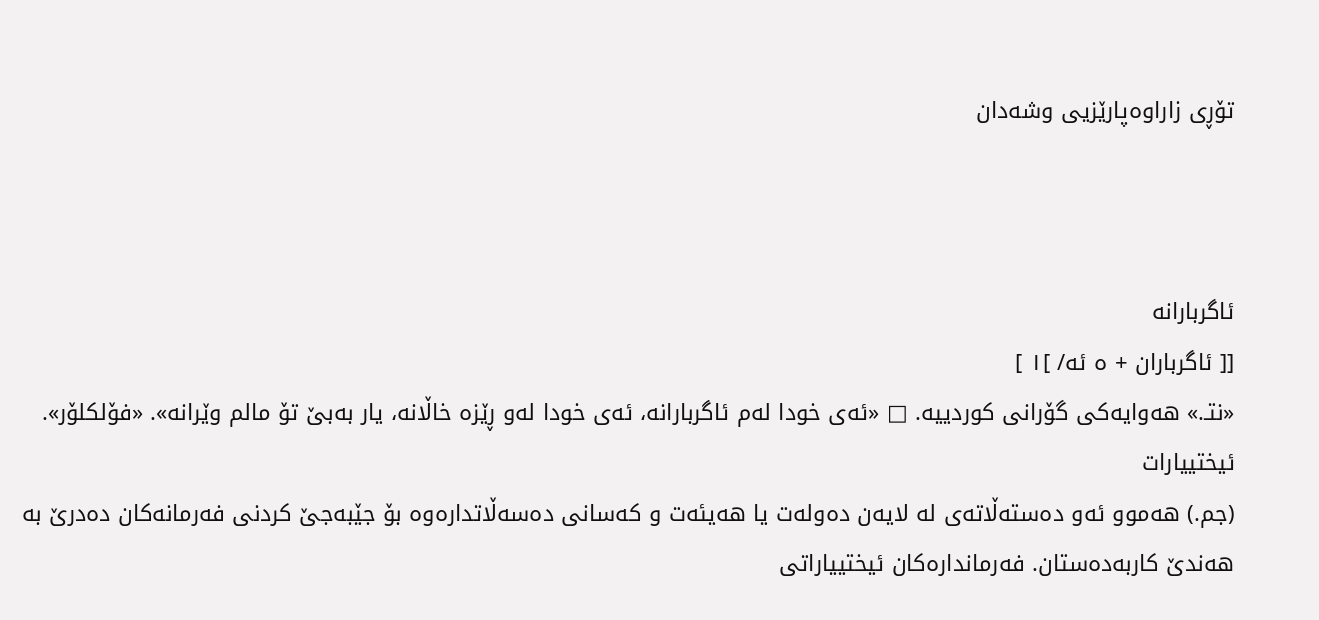تۆڕی زاراوەپارێزیی وشەدان



ئاگربارانە
[[ ئاگرباران + ە ئە/ ]١ ]
«نتـ.» هەوایەکی گۆرانی کوردییە. □ «ئەی خودا لەم ئاگربارانە، ئەی خودا لەو ڕێزە خاڵانە، یار بەبێ تۆ مالم وێرانە». «فۆلکلۆر».
ئیختییارات
(جم.) هەموو ئەو دەستەڵاتەی لە لایەن دەولەت یا هەیئەت و کەسانی دەسەڵاتدارەوە بۆ جێبەجێ کردنی فەرمانەکان دەدرێ بە هەندێ کاربەدەستان. فەرماندارەکان ئیختییاراتی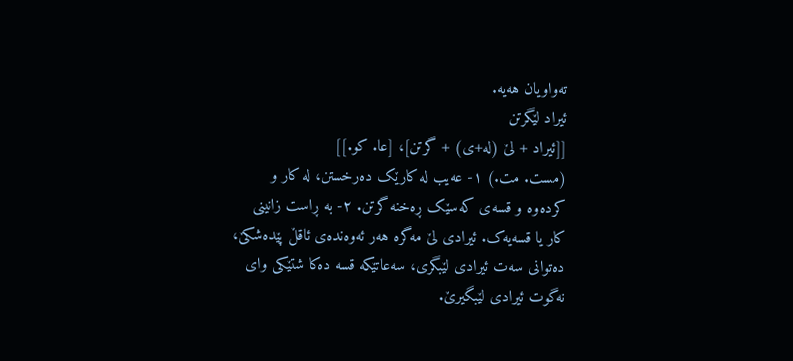تەواویان هەیە.
ئیراد لێگرتن
[[ئیراد + لێ (لە+ی) + گرتن]، [عا. کو.]]
(مست. مت.) ١- عەیب لە کارێک دەرخستن، لە کار و کردەوە و قسەی کەسێک ڕەخنە گرتن. ٢- بە ڕاست زانینی کار یا قسەیەک. ئیرادی لێ مەگرە هەر ئەوەندەی ئاقڵ پێدەشکێ، دەتوانی سەت ئیرادی لێبگری، سەعاتێکە قسە دەکا شتێکی وای نەگوت ئیرادی لێبگیرێ.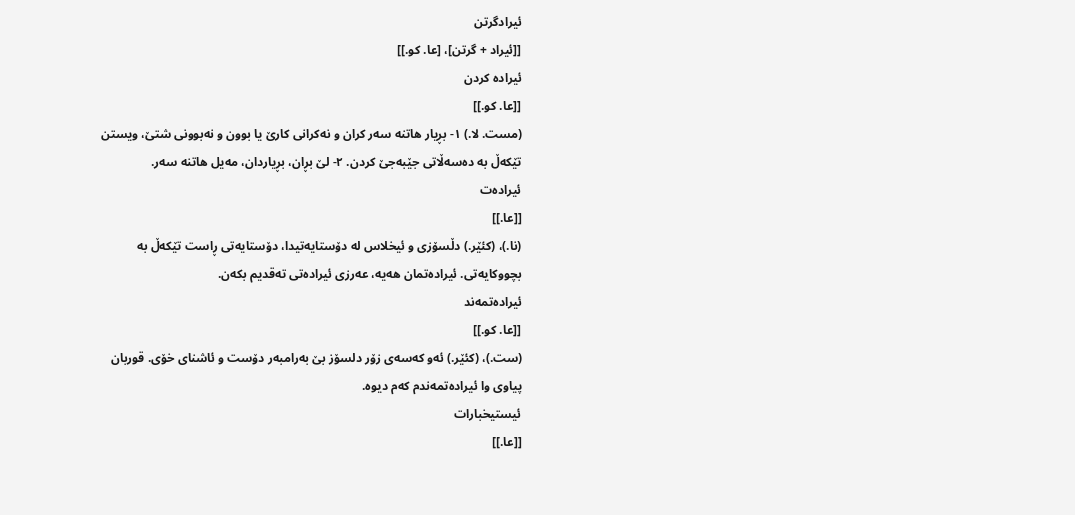ئیرادگرتن
[[ئیراد + گرتن]، [عا. کو.]]
ئیرادە کردن
[[عا. کو.]]
(مست. لا.) ١- بڕیار هاتنە سەر کران و نەکرانی کارێ یا بوون و نەبوونی شتێ، ویستن تێکەڵ بە دەسەڵاتی جێبەجێ کردن. ٢- لێ بڕان، بڕیاردان، مەیل هاتنە سەر.
ئیرادەت
[[عا.]]
(نا.)، (کئێر.) دڵسۆزی و ئیخلاس لە دۆستایەتیدا، دۆستایەتی ڕاست تێکەڵ بە بچووکایەتی. ئیرادەتمان هەیە، عەرزی ئیرادەتی تەقدیم بکەن.
ئیرادەتمەند
[[عا. کو.]]
(ست.)، (کئێر.) ئەو کەسەی زۆر دلسۆز بێ بەرامبەر دۆست و ئاشنای خۆی. قوربان پیاوی وا ئیرادەتمەندم کەم دیوە.
ئیستیخبارات
[[عا.]]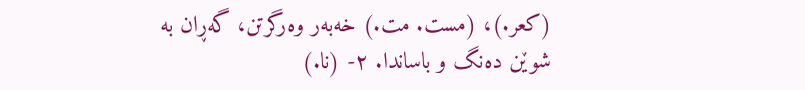(کعر.)، (مست. مت.) خەبەر وەرگرتن، گەڕان بە شوێن دەنگ و باساندا. ٢- (نا.)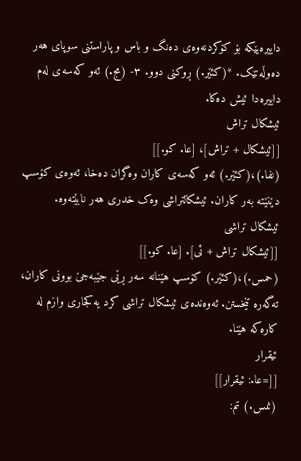داییرەیێکە بۆ کۆکردنەوەی دەنگ و باس و پاراستنی سوپای هەر دەوڵەتێک. *(کئێر.) ڕوکنی دوو. ٣- (مج.) ئەو کەسەی لەم داییرەدا ئیش دەکا.
ئیشکال تراش
[[ئیشکال + تراش]، [عا. کو.]]
(نفا.)،(کئێر.) ئەو کەسەی کاران وەگران دەخا، ئەوەی کۆسپ دێنێتە بەر کاران. ئیشکالتراشی وەک خدری هەر نابێتەوە.
ئیشکال تراشی
[[ئیشکال تراش + ئی]. [عا. کو.]]
(حمس.)،(کئێر.) کۆسپ هێنانە سەر ڕێی جێبەجێ بوونی کاران، تەگەرە تێخستن. ئەوەندەی ئیشکال تراشی کرد یەکجاری وازم لە کارەکە هێنا.
ئیقرار
[[=عا.: ئیقرار]]
(نمس.) تم: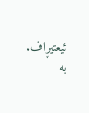ئیعتیڕاف. بە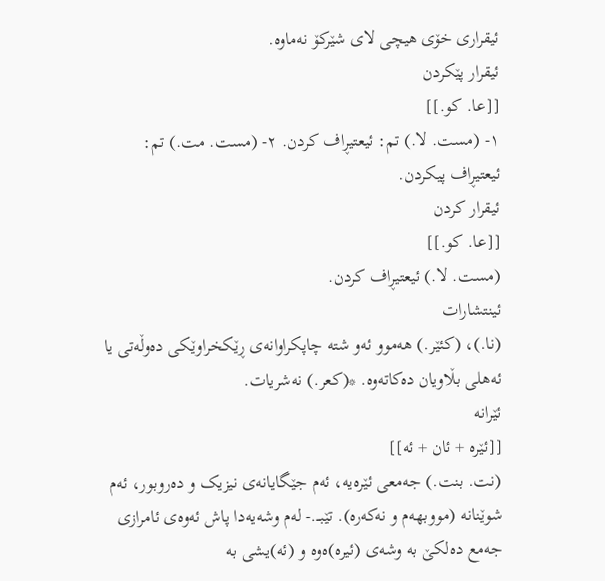ئیقراری خۆی هیچی لای شێرکۆ نەماوە.
ئیقرار پێکردن
[[عا. کو.]]
١- (مست. لا.) تم: ئیعتیڕاف کردن. ٢- (مست. مت.) تم: ئیعتیڕاف پیکردن.
ئیقرار کردن
[[عا. کو.]]
(مست. لا.) ئیعتیڕاف کردن.
ئینتشارات
(نا.)، (کئێر.) هەموو ئەو شتە چاپکراوانەی ڕێکخراوێکی دەوڵەتی یا ئەهلی بڵاویان دەکاتەوە. *(کعر.) نەشریات.
ئێرانە
[[ئێرە + ئان + ئە]]
(نت. بنت.) جەمعی ئێرەیە، ئەم جێگایانەی نیزیک و دەروبور، ئەم شوێنانە (مووبهەم و نەکەرە). تێبــ.- لەم وشەیەدا پاش ئەوەی ئامرازی جەمع دەلکێ بە وشەی (ئیرە)ەوە و (ئە)یشی بە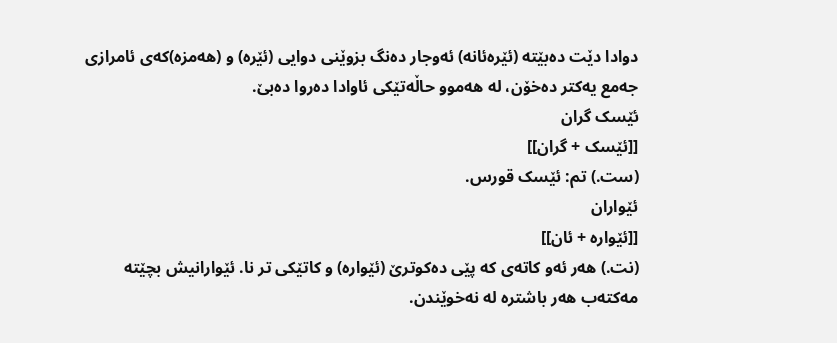دوادا دێت دەبێتە (ئێرەئانە) ئەوجار دەنگ بزوێنی دوایی (ئێرە) و (هەمزە)کەی ئامرازی جەمع یەکتر دەخۆن، لە هەموو حاڵەتێکی ئاوادا دەروا دەبێ.
ئێسک گران
[[ئێسک + گران]]
(ست.) تم: ئێسک قورس.
ئێواران
[[ئێوارە + ئان]]
(نت.) هەر ئەو کاتەی کە پێی دەکوترێ (ئێوارە) و کاتێکی تر نا. ئێوارانیش بچێتە مەکتەب هەر باشترە لە نەخوێندن.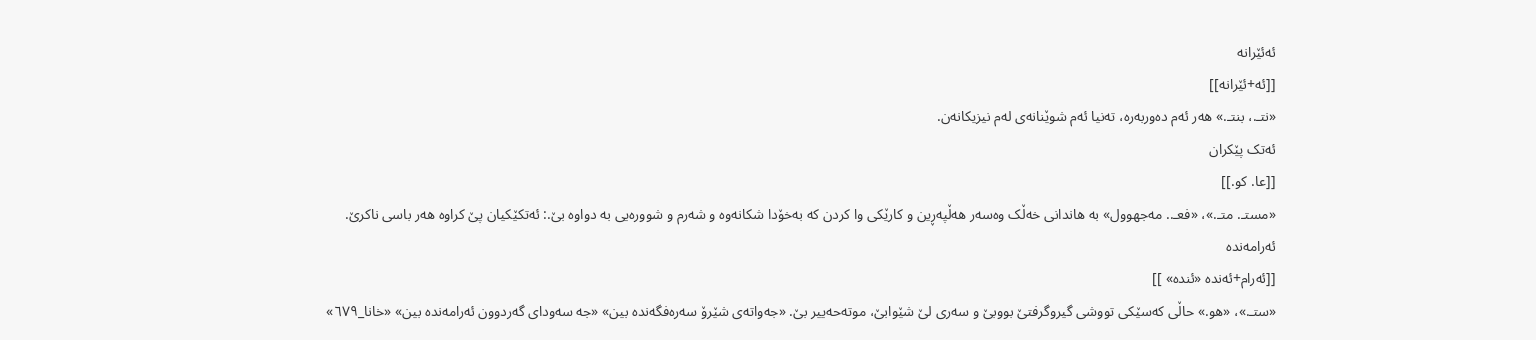ئەئێرانە
[[ئە+ئێرانە]]
«نتـ.، بنتـ.» هەر ئەم دەوربەرە، تەنیا ئەم شوێنانەی لەم نیزیکانەن.
ئەتک پێکران
[[عا. کو.]]
«مستـ. متـ.»، «فعـ.. مەجهوول» بە هاندانی خەڵک وەسەر هەڵپەڕین و کارێکی وا کردن کە بەخۆدا شکانەوە و شەرم و شوورەیی بە دواوە بێ.: ئەتکێکیان پێ کراوە هەر باسی ناکرێ.
ئەرامەندە
[[ئەرام+ئەندە «ئندە» ]]
«ستـ.»، «هو.» حاڵی کەسێکی تووشی گیروگرفتێ بووبێ و سەری لێ شێوابێ، موتەحەییر بێ. «جەواتەی شێرۆ سەرەفگەندە بین» «جە سەودای گەردوون ئەرامەندە بین» «خانا_٦٧٩»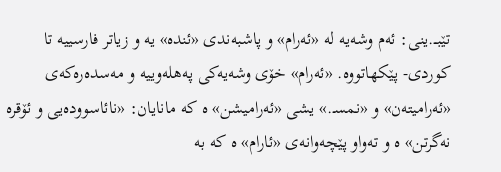تێبــ.ینی: ئەم وشەیە لە «ئەرام» و پاشبەندی «ئندە» یە و زیاتر فارسییە تا کوردی- پێکهاتووە. «ئەرام» خۆی وشەیەکی پەهلەوییە و مەسدەرەکەی «ئەرامیتەن» و «نمسـ.» یشی «ئەرامیشن» ە کە مانایان: «نائاسوودەیی و ئۆقرە نەگرتن» ە و تەواو پێچەوانەی «ئارام» ە کە بە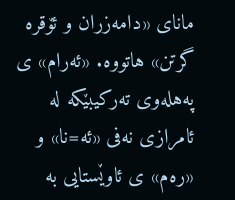مانای «دامەزران و ئۆقرە گرتن» هاتووە. «ئەرام» ی پەهلەوی تەرکیبێکە لە ئامرازی نەفی «ئە=نا» و «رەم» ی ئاوێستایی بە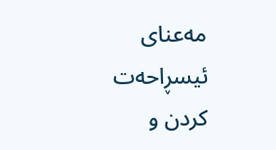مەعنای ئیسڕاحەت کردن و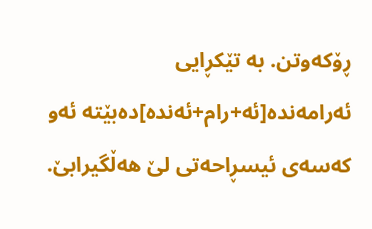ڕۆکەوتن. بە تێکڕایی ئەرامەندە[ئە+رام+ئەندە]دەبێتە ئەو کەسەی ئیسڕاحەتی لێ هەڵگیرابێ.